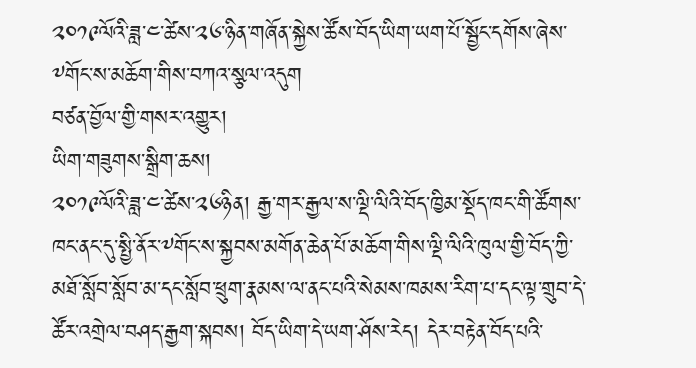༢༠༡༩ལོའི་ཟླ་༤་ཚེས་༢༦་ཉིན་གཞོན་སྐྱེས་ཚོས་བོད་ཡིག་ཡག་པོ་སྦྱོང་དགོས་ཞེས་༸གོང་ས་མཆོག་གིས་བཀའ་སྩལ་འདུག
བཙན་བྱོལ་གྱི་གསར་འགྱུར།
ཡིག་གཟུགས་སྒྲིག་ཆས།
༢༠༡༩ལོའི་ཟླ་༤་ཚེས་༢༦ཉིན། རྒྱ་གར་རྒྱལ་ས་ལྡི་ལིའི་བོད་ཁྱིམ་སྡོད་ཁང་གི་ཚོགས་ཁང་ནང་དུ་སྤྱི་ནོར་༸གོང་ས་སྐྱབས་མགོན་ཆེན་པོ་མཆོག་གིས་ལྡི་ལིའི་ཁུལ་གྱི་བོད་ཀྱི་མཐོ་སློབ་སློབ་མ་དང་སློབ་ཕྲུག་རྣམས་ལ་ནང་པའི་སེམས་ཁམས་རིག་པ་དང་ལྟ་གྲུབ་དེ་ཚོར་འགྲེལ་བཤད་རྒྱག་སྐབས། བོད་ཡིག་དེ་ཡག་ཤོས་རེད། དེར་བརྟེན་བོད་པའི་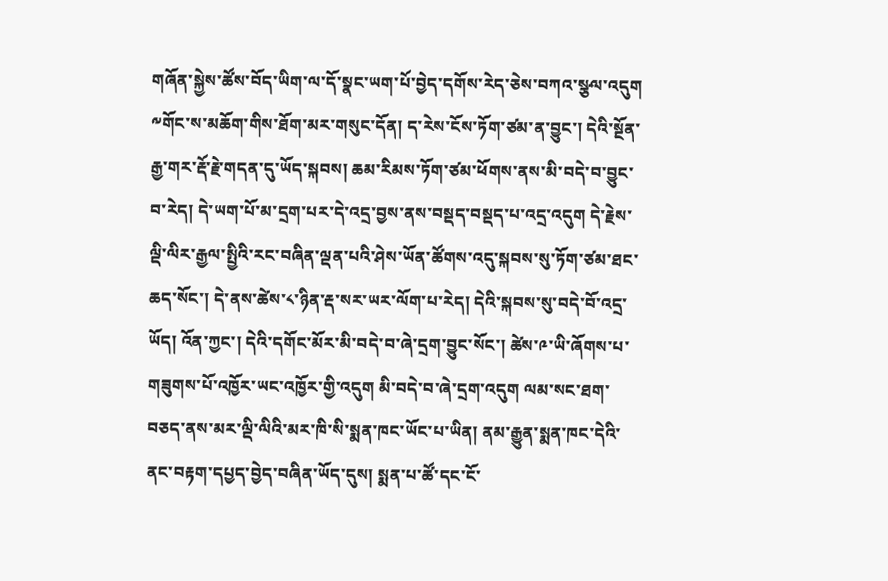གཞོན་སྐྱེས་ཚོས་བོད་ཡིག་ལ་དོ་སྣང་ཡག་པོ་བྱེད་དགོས་རེད་ཅེས་བཀའ་སྩལ་འདུག
༸གོང་ས་མཆོག་གིས་ཐོག་མར་གསུང་དོན། ད་རེས་ངོས་ཏོག་ཙམ་ན་བྱུང་། དེའི་སྔོན་རྒྱ་གར་རྡོ་རྗེ་གདན་དུ་ཡོད་སྐབས། ཆམ་རིམས་ཏོག་ཙམ་ཕོགས་ནས་མི་བདེ་བ་བྱུང་བ་རེད། དེ་ཡག་པོ་མ་དྲག་པར་དེ་འདྲ་བྱས་ནས་བསྡད་བསྡད་པ་འདྲ་འདུག དེ་རྗེས་ལྡི་ལིར་རྒྱལ་སྤྱིའི་རང་བཞིན་ལྡན་པའི་ཤེས་ཡོན་ཚོགས་འདུ་སྐབས་སུ་ཏོག་ཙམ་ཐང་ཆད་སོང་། དེ་ནས་ཚེས་༨་ཉིན་རྡ་སར་ཡར་ལོག་པ་རེད། དེའི་སྐབས་སུ་བདེ་བོ་འདྲ་ཡོད། འོན་ཀྱང་། དེའི་དགོང་མོར་མི་བདེ་བ་ཞེ་དྲག་བྱུང་སོང་། ཚེས་༩་ཡི་ཞོགས་པ་གཟུགས་པོ་འཁྱོར་ཡང་འཁྱོར་གྱི་འདུག མི་བདེ་བ་ཞེ་དྲག་འདུག ལམ་སང་ཐག་བཅད་ནས་མར་ལྡི་ལིའི་མར་ཁི་སི་སྨན་ཁང་ཡོང་པ་ཡིན། ནམ་རྒྱུན་སྨན་ཁང་དེའི་ནང་བརྟག་དཔྱད་བྱེད་བཞིན་ཡོད་དུས། སྨན་པ་ཚོ་དང་ངོ་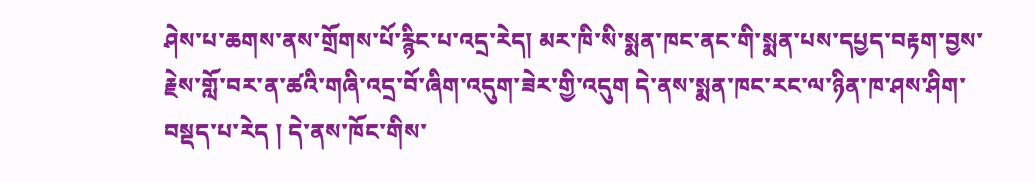ཤེས་པ་ཆགས་ནས་གྲོགས་པོ་རྙིང་པ་འདྲ་རེད། མར་ཁི་སི་སྨན་ཁང་ནང་གི་སྨན་པས་དཔྱད་བརྟག་བྱས་རྗེས་གློ་བར་ན་ཚའི་གཞི་འདྲ་བོ་ཞིག་འདུག་ཟེར་གྱི་འདུག དེ་ནས་སྨན་ཁང་རང་ལ་ཉིན་ཁ་ཤས་ཤིག་བསྡད་པ་རེད ། དེ་ནས་ཁོང་གིས་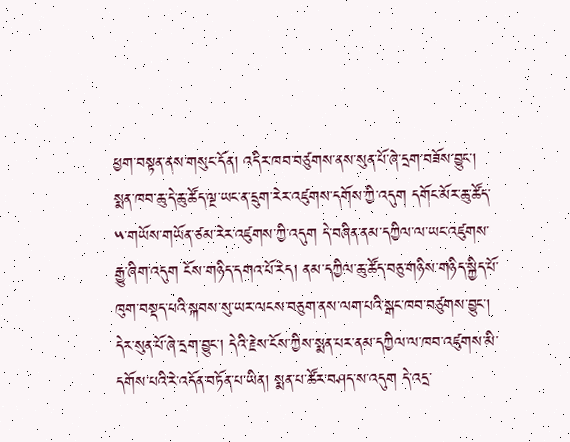ཕྱག་བསྟན་ནས་གསུང་དོན། འདིར་ཁབ་བཙུགས་ནས་སུན་པོ་ཞེ་དྲག་བཟོས་བྱུང་། སྨན་ཁབ་ཆུ་དེ་ཆུ་ཚོད་ལྔ་ཡང་ན་དྲུག་རེར་འཛུགས་དགོས་ཀྱི་འདུག དགོང་མོར་ཆུ་ཚོད་༥་གཡོས་གཡོན་ཙམ་རེར་འཛུགས་ཀྱི་འདུག དེ་བཞིན་ནམ་དཀྱིལ་ལ་ཡང་འཛུགས་རྒྱུ་ཞིག་འདུག ངོས་གཉིད་དགའ་པོ་རེད། ནམ་དཀྱིལ་ཆུ་ཚོད་བཅུ་གཉིས་གཉིད་སྐྱིད་པོ་ཁུག་བསྡད་པའི་སྐབས་སུ་ཡར་ལངས་བཅུག་ནས་ལག་པའི་སྒང་ཁབ་བཙུགས་བྱུང་། དེར་སུན་པོ་ཞེ་དྲག་བྱུང་། དེའི་རྗེས་ངོས་ཀྱིས་སྨན་པར་ནམ་དཀྱིལ་ལ་ཁབ་འཛུགས་མི་དགོས་པའི་རེ་འདོན་བཏོན་པ་ཡིན། སྨན་པ་ཚོར་བཤད་ས་འདུག དེ་འདྲ་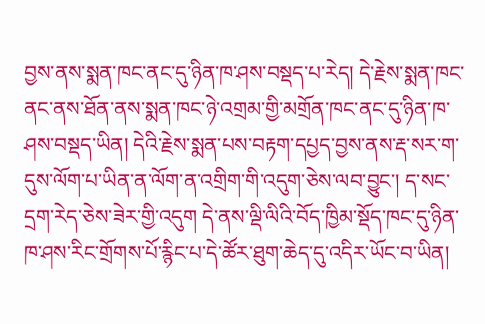བྱས་ནས་སྨན་ཁང་ནང་དུ་ཉིན་ཁ་ཤས་བསྡད་པ་རེད། དེ་རྗེས་སྨན་ཁང་ནང་ནས་ཐོན་ནས་སྨན་ཁང་ཉེ་འགྲམ་གྱི་མགྲོན་ཁང་ནང་དུ་ཉིན་ཁ་ཤས་བསྡད་ཡིན། དེའི་རྗེས་སྨན་པས་བརྟག་དཔྱད་བྱས་ནས་རྡ་སར་ག་དུས་ལོག་པ་ཡིན་ན་ལོག་ན་འགྲིག་གི་འདུག་ཅེས་ལབ་བྱུང་། ད་སང་དྲག་རེད་ཅེས་ཟེར་གྱི་འདུག དེ་ནས་ལྡི་ལིའི་བོད་ཁྱིམ་སྡོད་ཁང་དུ་ཉིན་ཁ་ཤས་རིང་གྲོགས་པོ་རྙིང་པ་དེ་ཚོར་ཐུག་ཆེད་དུ་འདིར་ཡོང་བ་ཡིན།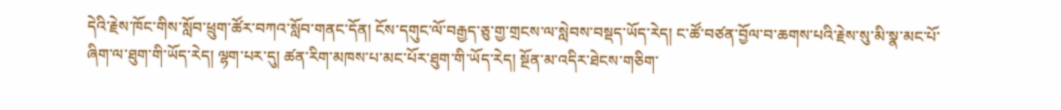དེའི་རྗེས་ཁོང་གིས་སློབ་ཕྲུག་ཚོར་བཀའ་སློབ་གནང་དོན། ངོས་དགུང་ལོ་བརྒྱད་ཅུ་གྱ་གྲངས་ལ་སླེབས་བསྡད་ཡོད་རེད། ང་ཚོ་བཙན་བྱོལ་བ་ཆགས་པའི་རྗེས་སུ་མི་སྣ་མང་པོ་ཞིག་ལ་ཐུག་གི་ཡོད་རེད། ལྷག་པར་དུ། ཚན་རིག་མཁས་པ་མང་པོར་ཐུག་གི་ཡོད་རེད། སྔོན་མ་འདིར་ཐེངས་གཅིག་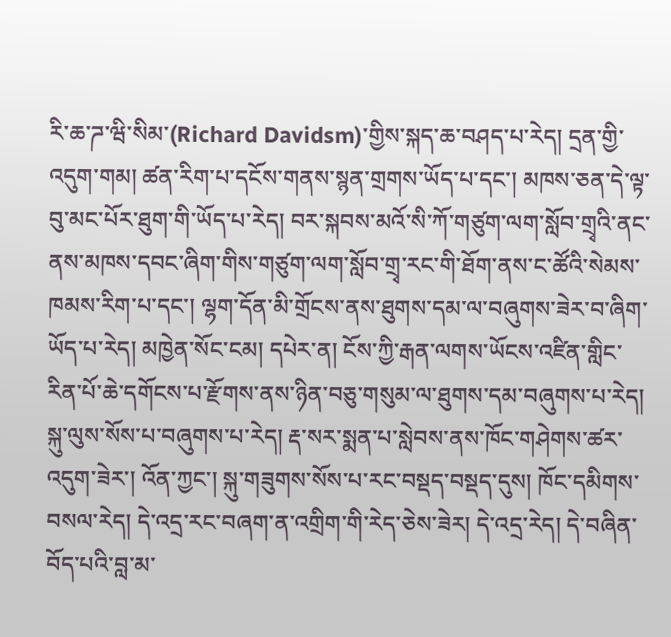རི་ཆ་ཌ་ཝི་སིམ་(Richard Davidsm)་གྱིས་སྐད་ཆ་བཤད་པ་རེད། དྲན་གྱི་འདུག་གམ། ཚན་རིག་པ་དངོས་གནས་སྙན་གྲགས་ཡོད་པ་དང་། མཁས་ཅན་དེ་ལྟ་བུ་མང་པོར་ཐུག་གི་ཡོད་པ་རེད། བར་སྐབས་མའོ་སི་ཀོ་གཙུག་ལག་སློབ་གྲྭའི་ནང་ནས་མཁས་དབང་ཞིག་གིས་གཙུག་ལག་སློབ་གྲྭ་རང་གི་ཐོག་ནས་ང་ཚོའི་སེམས་ཁམས་རིག་པ་དང་། ལྷག་དོན་མི་གྲོངས་ནས་ཐུགས་དམ་ལ་བཞུགས་ཟེར་བ་ཞིག་ཡོད་པ་རེད། མཁྱེན་སོང་ངམ། དཔེར་ན། ངོས་ཀྱི་རྒན་ལགས་ཡོངས་འཛིན་གླིང་རིན་པོ་ཆེ་དགོངས་པ་རྫོགས་ནས་ཉིན་བཅུ་གསུམ་ལ་ཐུགས་དམ་བཞུགས་པ་རེད། སྐུ་ལུས་སོས་པ་བཞུགས་པ་རེད། རྡ་སར་སྨན་པ་སླེབས་ནས་ཁོང་གཤེགས་ཚར་འདུག་ཟེར་། འོན་ཀྱང་། སྐུ་གཟུགས་སོས་པ་རང་བསྡད་བསྡད་དུས། ཁོང་དམིགས་བསལ་རེད། དེ་འདྲ་རང་བཞག་ན་འགྲིག་གི་རེད་ཅེས་ཟེར། དེ་འདྲ་རེད། དེ་བཞིན་བོད་པའི་བླ་མ་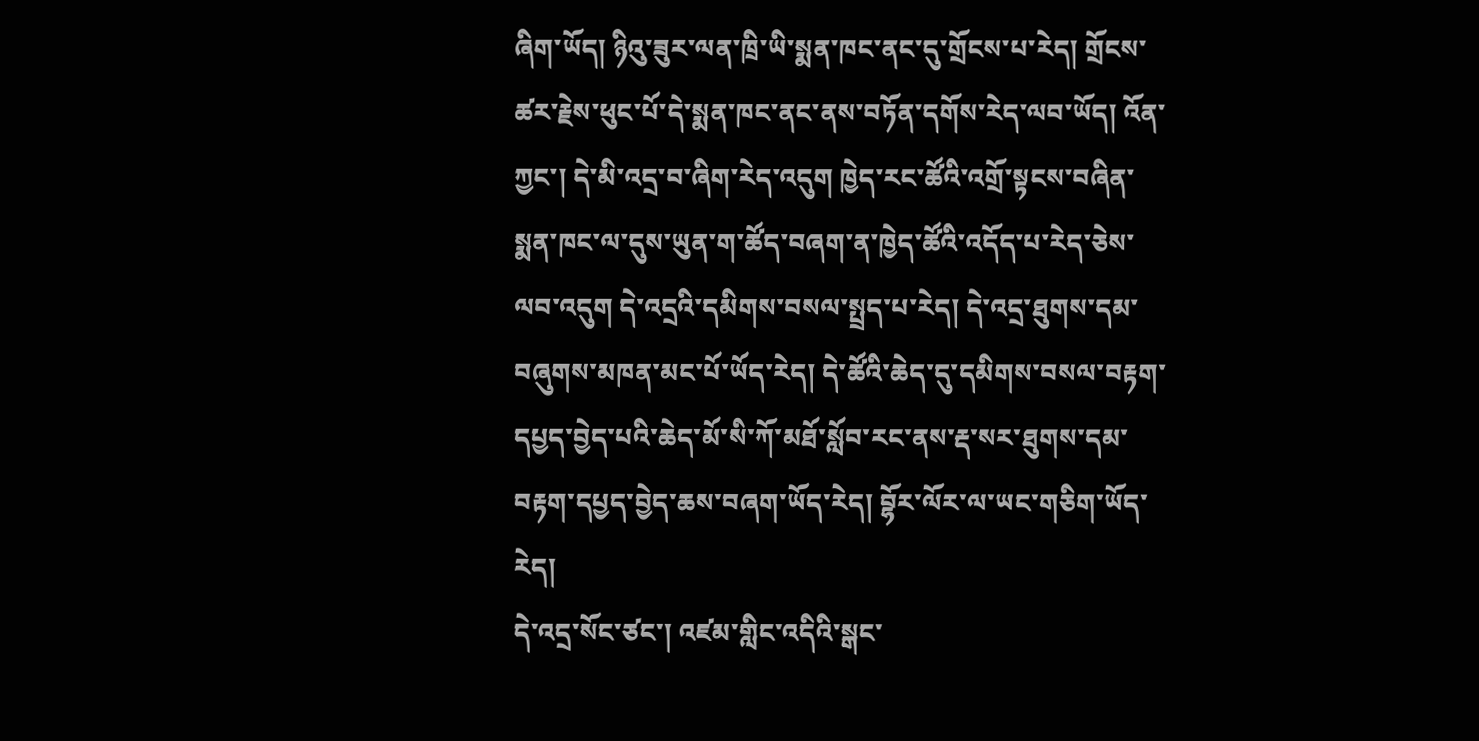ཞིག་ཡོད། ཉིའུ་ཟུར་ལན་ཁྲི་ཡི་སྨན་ཁང་ནང་དུ་གྲོངས་པ་རེད། གྲོངས་ཚར་རྗེས་ཕུང་པོ་དེ་སྨན་ཁང་ནང་ནས་བཏོན་དགོས་རེད་ལབ་ཡོད། འོན་ཀྱང་། དེ་མི་འདྲ་བ་ཞིག་རེད་འདུག ཁྱེད་རང་ཚོའི་འགྲོ་སྟངས་བཞིན་སྨན་ཁང་ལ་དུས་ཡུན་ག་ཚོད་བཞག་ན་ཁྱེད་ཚོའི་འདོད་པ་རེད་ཅེས་ལབ་འདུག དེ་འདྲའི་དམིགས་བསལ་སྤྲད་པ་རེད། དེ་འདྲ་ཐུགས་དམ་བཞུགས་མཁན་མང་པོ་ཡོད་རེད། དེ་ཚོའི་ཆེད་དུ་དམིགས་བསལ་བརྟག་དཔྱད་བྱེད་པའི་ཆེད་མོ་སི་ཀོ་མཐོ་སློབ་རང་ནས་རྡ་སར་ཐུགས་དམ་བརྟག་དཔྱད་བྱེད་ཆས་བཞག་ཡོད་རེད། བྷོར་ལོར་ལ་ཡང་གཅིག་ཡོད་རེད།
དེ་འདྲ་སོང་ཙང་། འཛམ་གླིང་འདིའི་སྒང་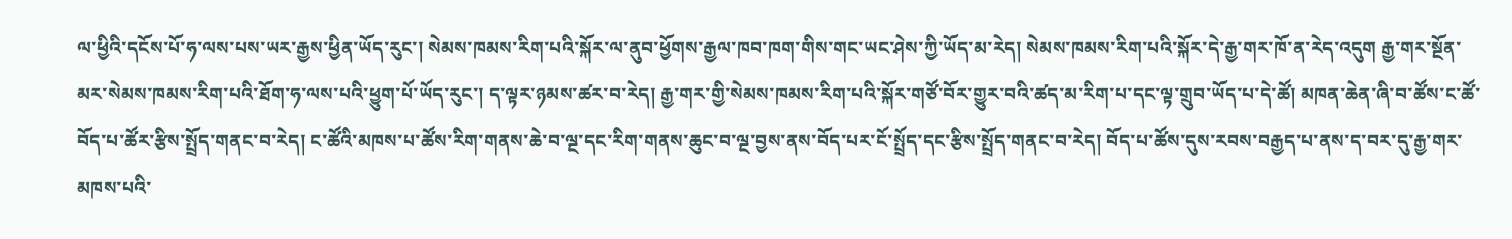ལ་ཕྱིའི་དངོས་པོ་ཧ་ལས་པས་ཡར་རྒྱས་ཕྱིན་ཡོད་རུང་། སེམས་ཁམས་རིག་པའི་སྐོར་ལ་ནུབ་ཕྱོགས་རྒྱལ་ཁབ་ཁག་གིས་གང་ཡང་ཤེས་ཀྱི་ཡོད་མ་རེད། སེམས་ཁམས་རིག་པའི་སྐོར་དེ་རྒྱ་གར་ཁོ་ན་རེད་འདུག རྒྱ་གར་སྔོན་མར་སེམས་ཁམས་རིག་པའི་ཐོག་ཧ་ལས་པའི་ཕྱུག་པོ་ཡོད་རུང་། ད་ལྟར་ཉམས་ཚར་བ་རེད། རྒྱ་གར་གྱི་སེམས་ཁམས་རིག་པའི་སྐོར་གཙོ་བོར་གྱུར་བའི་ཚད་མ་རིག་པ་དང་ལྟ་གྲུབ་ཡོད་པ་དེ་ཚོ། མཁན་ཆེན་ཞི་བ་ཚོས་ང་ཚོ་བོད་པ་ཚོར་རྩིས་སྤྲོད་གནང་བ་རེད། ང་ཚོའི་མཁས་པ་ཚོས་རིག་གནས་ཆེ་བ་ལྔ་དང་རིག་གནས་ཆུང་བ་ལྔ་བྱས་ནས་བོད་པར་ངོ་སྤྲོད་དང་རྩིས་སྤྲོད་གནང་བ་རེད། བོད་པ་ཚོས་དུས་རབས་བརྒྱད་པ་ནས་ད་བར་དུ་རྒྱ་གར་མཁས་པའི་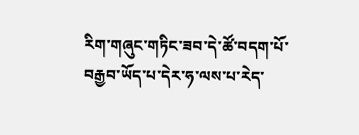རིག་གཞུང་གཏིང་ཟབ་དེ་ཚོ་བདག་པོ་བརྒྱབ་ཡོད་པ་དེར་ཧ་ལས་པ་རེད་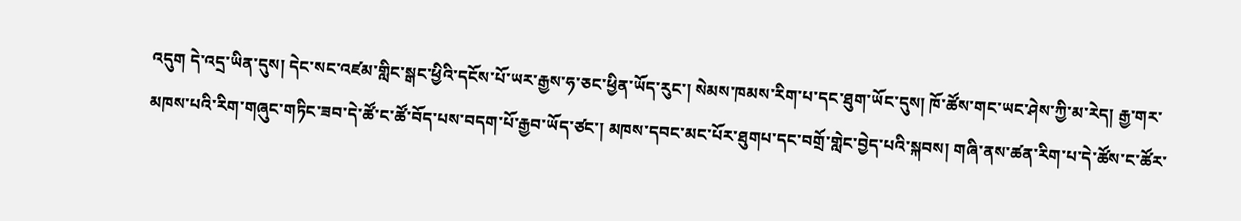འདུག དེ་འདྲ་ཡིན་དུས། དེང་སང་འཛམ་གླིང་སྒང་ཕྱིའི་དངོས་པོ་ཡར་རྒྱས་ཧ་ཅང་ཕྱིན་ཡོད་རུང་། སེམས་ཁམས་རིག་པ་དང་ཐུག་ཡོང་དུས། ཁོ་ཚོས་གང་ཡང་ཤེས་ཀྱི་མ་རེད། རྒྱ་གར་མཁས་པའི་རིག་གཞུང་གཏིང་ཟབ་དེ་ཚོ་ང་ཚོ་བོད་པས་བདག་པོ་རྒྱབ་ཡོད་ཙང་། མཁས་དབང་མང་པོར་ཐུགཔ་དང་བགྲོ་གླེང་བྱེད་པའི་སྐབས། གཞི་ནས་ཚན་རིག་པ་དེ་ཚོས་ང་ཚོར་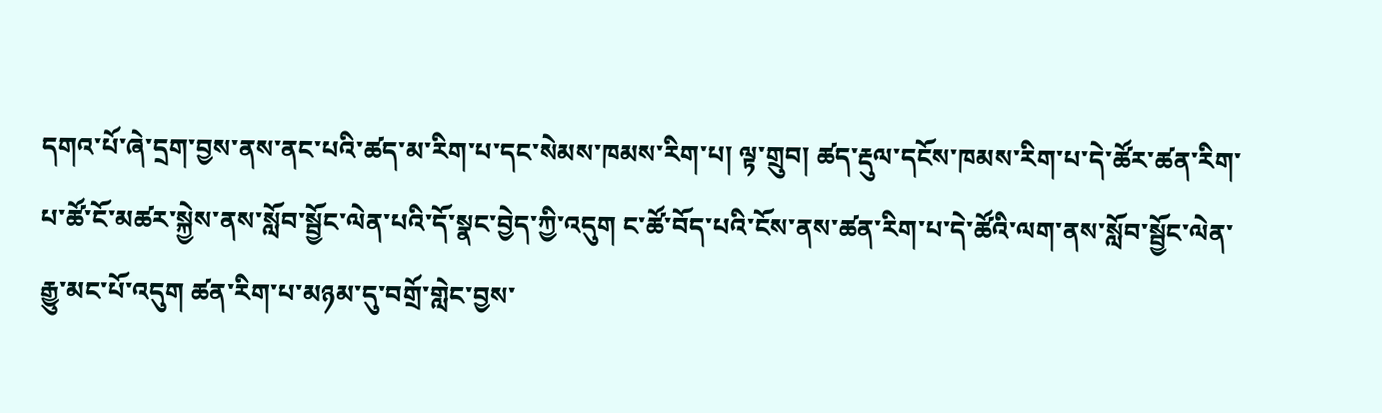དགའ་པོ་ཞེ་དྲག་བྱས་ནས་ནང་པའི་ཚད་མ་རིག་པ་དང་སེམས་ཁམས་རིག་པ། ལྟ་གྲུབ། ཚད་རྡུལ་དངོས་ཁམས་རིག་པ་དེ་ཚོར་ཚན་རིག་པ་ཚོ་ངོ་མཚར་སྐྱེས་ནས་སློབ་སྦྱོང་ལེན་པའི་དོ་སྣང་བྱེད་ཀྱི་འདུག ང་ཚོ་བོད་པའི་ངོས་ནས་ཚན་རིག་པ་དེ་ཚོའི་ལག་ནས་སློབ་སྦྱོང་ལེན་རྒྱུ་མང་པོ་འདུག ཚན་རིག་པ་མཉམ་དུ་བགྲོ་གླེང་བྱས་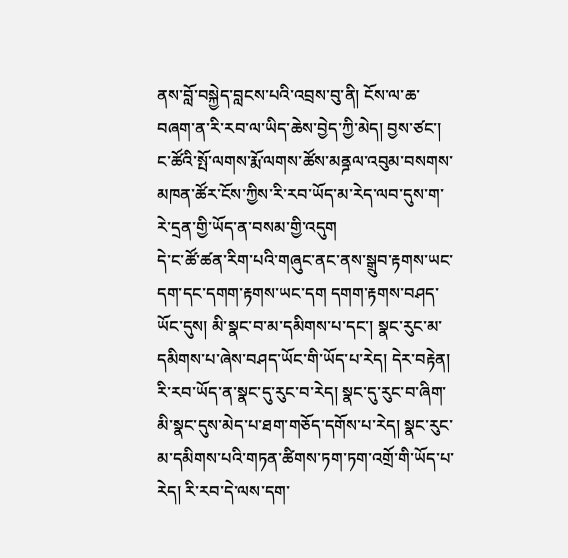ནས་བློ་བསྐྱེད་བླངས་པའི་འབྲས་བུ་ནི། ངོས་ལ་ཆ་བཞག་ན་རི་རབ་ལ་ཡིད་ཆེས་བྱེད་ཀྱི་མེད། བྱས་ཙང་། ང་ཚོའི་སྤོ་ལགས་རྨོ་ལགས་ཚོས་མནྜལ་འབུམ་བསགས་མཁན་ཚོར་ངོས་ཀྱིས་རི་རབ་ཡོད་མ་རེད་ལབ་དུས་ག་རེ་དྲན་གྱི་ཡོད་ན་བསམ་གྱི་འདུག
དེ་ང་ཚོ་ཚན་རིག་པའི་གཞུང་ནང་ནས་སྒྲུབ་རྟགས་ཡང་དག་དང་དགག་རྟགས་ཡང་དག དགག་རྟགས་བཤད་ཡོང་དུས། མི་སྣང་བ་མ་དམིགས་པ་དང་། སྣང་རུང་མ་དམིགས་པ་ཞེས་བཤད་ཡོང་གི་ཡོད་པ་རེད། དེར་བརྟེན། རི་རབ་ཡོད་ན་སྣང་དུ་རུང་བ་རེད། སྣང་དུ་རུང་བ་ཞིག་མི་སྣང་དུས་མེད་པ་ཐག་གཅོད་དགོས་པ་རེད། སྣང་རུང་མ་དམིགས་པའི་གཏན་ཚིགས་ཏག་ཏག་འགྲོ་གི་ཡོད་པ་རེད། རི་རབ་དེ་ལས་དག་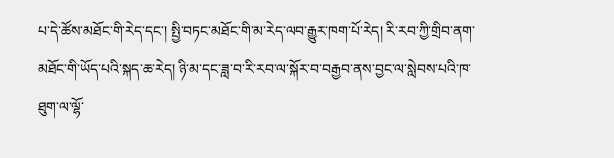པ་དེ་ཚོས་མཐོང་གི་རེད་དང་། སྤྱི་བཏང་མཐོང་གི་མ་རེད་ལབ་རྒྱུར་ཁག་པོ་རེད། རི་རབ་ཀྱི་གྲིབ་ནག་མཐོང་གི་ཡོད་པའི་སྐད་ཆ་རེད། ཉི་མ་དང་ཟླ་བ་རི་རབ་ལ་སྐོར་བ་བརྒྱབ་ནས་བྱང་ལ་སླེབས་པའི་ཁ་ཐུག་ལ་ལྷོ་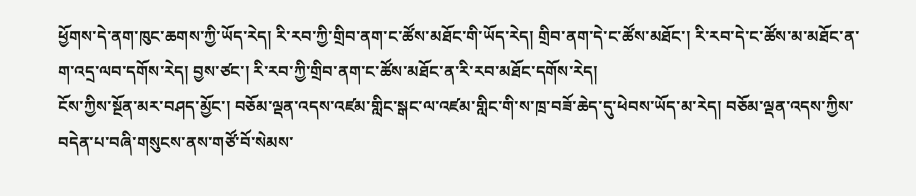ཕྱོགས་དེ་ནག་ཁུང་ཆགས་ཀྱི་ཡོད་རེད། རི་རབ་ཀྱི་གྲིབ་ནག་ང་ཚོས་མཐོང་གི་ཡོད་རེད། གྲིབ་ནག་དེ་ང་ཚོས་མཐོང་། རི་རབ་དེ་ང་ཚོས་མ་མཐོང་ན་ག་འདྲ་ལབ་དགོས་རེད། བྱས་ཙང་། རི་རབ་ཀྱི་གྲིབ་ནག་ང་ཚོས་མཐོང་ན་རི་རབ་མཐོང་དགོས་རེད།
ངོས་ཀྱིས་སྔོན་མར་བཤད་མྱོང་། བཅོམ་ལྡན་འདས་འཛམ་གླིང་སྒང་ལ་འཛམ་གླིང་གི་ས་ཁྲ་བཟོ་ཆེད་དུ་ཕེབས་ཡོད་མ་རེད། བཅོམ་ལྡན་འདས་ཀྱིས་བདེན་པ་བཞི་གསུངས་ནས་གཙོ་བོ་སེམས་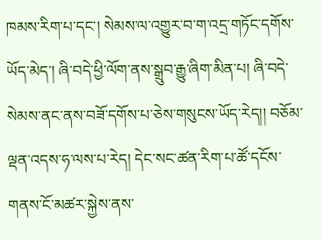ཁམས་རིག་པ་དང་། སེམས་ལ་འགྱུར་བ་ག་འདྲ་གཏོང་དགོས་ཡོད་མེད་། ཞི་བདེ་ཕྱི་ལོག་ནས་སྒྲུབ་རྒྱུ་ཞིག་མིན་པ། ཞི་བདེ་སེམས་ནང་ནས་བཟོ་དགོས་པ་ཅེས་གསུངས་ཡོད་རེད།། བཅོམ་ལྡན་འདས་ཧ་ལས་པ་རེད། དེང་སང་ཚན་རིག་པ་ཚོ་དངོས་གནས་ངོ་མཚར་སྐྱེས་ནས་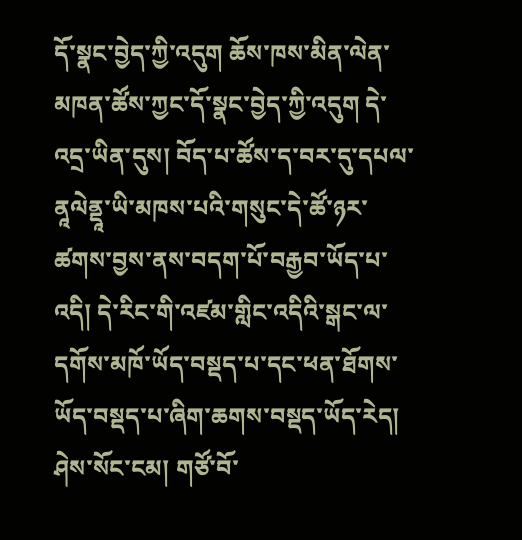དོ་སྣང་བྱེད་ཀྱི་འདུག ཆོས་ཁས་མིན་ལེན་མཁན་ཚོས་ཀྱང་དོ་སྣང་བྱེད་ཀྱི་འདུག དེ་འདྲ་ཡིན་དུས། བོད་པ་ཚོས་ད་བར་དུ་དཔལ་ནཱལེནྡཱ་ཡི་མཁས་པའི་གསུང་དེ་ཚོ་ཉར་ཚགས་བྱས་ནས་བདག་པོ་བརྒྱབ་ཡོད་པ་འདི། དེ་རིང་གི་འཛམ་གླིང་འདིའི་སྒང་ལ་དགོས་མཁོ་ཡོད་བསྡད་པ་དང་ཕན་ཐོགས་ཡོད་བསྡད་པ་ཞིག་ཆགས་བསྡད་ཡོད་རེད། ཤེས་སོང་ངམ། གཙོ་བོ་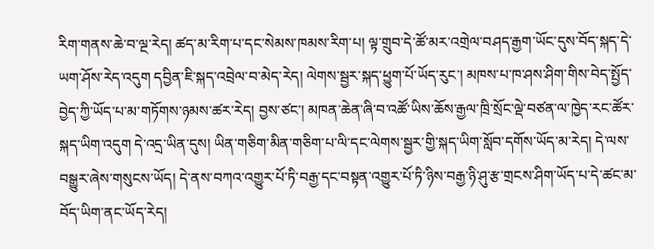རིག་གནས་ཆེ་བ་ལྔ་རེད། ཚད་མ་རིག་པ་དང་སེམས་ཁམས་རིག་པ། ལྟ་གྲུབ་དེ་ཚོ་མར་འགྲེལ་བཤད་རྒྱག་ཡོང་དུས་བོད་སྐད་དེ་ཡག་ཤོས་རེད་འདུག དབྱིན་ཇི་སྐད་འབྲེལ་བ་མེད་རེད། ལེགས་སྦྱར་སྐད་ཕྱུག་པོ་ཡོད་རུང་། མཁས་པ་ཁ་ཤས་ཤིག་གིས་བེད་སྤྱོད་བྱེད་ཀྱི་ཡོད་པ་མ་གཏོགས་ཉམས་ཚར་རེད། བྱས་ཙང་། མཁན་ཆེན་ཞི་བ་འཚོ་ཡིས་ཆོས་རྒྱལ་ཁྲི་སྲོང་ལྡེ་བཙན་ལ་ཁྱེད་རང་ཚོར་སྐད་ཡིག་འདུག དེ་འདྲ་ཡིན་དུས། ཡིན་གཅིག་མིན་གཅིག་པ་ལི་དང་ལེགས་སྦྱར་གྱི་སྐད་ཡིག་སློབ་དགོས་ཡོད་མ་རེད། དེ་ལས་བསྒྱུར་ཞེས་གསུངས་ཡོད། དེ་ནས་བཀའ་འགྱུར་པོ་ཏི་བརྒྱ་དང་བསྟན་འགྱུར་པོ་ཏི་ཉིས་བརྒྱ་ཉི་ཤུ་རྩ་གྲངས་ཤིག་ཡོད་པ་དེ་ཚང་མ་བོད་ཡིག་ནང་ཡོད་རེད།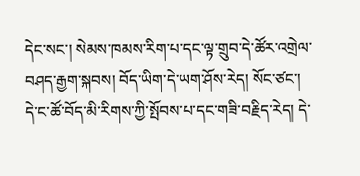དེང་སང་། སེམས་ཁམས་རིག་པ་དང་ལྟ་གྲུབ་དེ་ཚོར་འགྲེལ་བཤད་རྒྱག་སྐབས། བོད་ཡིག་དེ་ཡག་ཤོས་རེད། སོང་ཙང་། དེ་ང་ཚོ་བོད་མི་རིགས་ཀྱི་སྤོབས་པ་དང་གཟི་བརྗིད་རེད། དེ་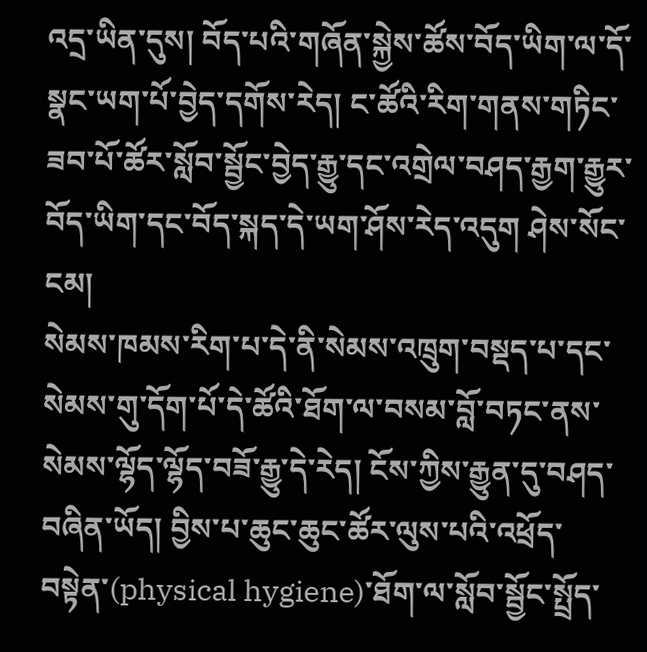འདྲ་ཡིན་དུས། བོད་པའི་གཞོན་སྐྱེས་ཚོས་བོད་ཡིག་ལ་དོ་སྣང་ཡག་པོ་བྱེད་དགོས་རེད། ང་ཚོའི་རིག་གནས་གཏིང་ཟབ་པོ་ཚོར་སློབ་སྦྱོང་བྱེད་རྒྱུ་དང་འགྲེལ་བཤད་རྒྱག་རྒྱུར་བོད་ཡིག་དང་བོད་སྐད་དེ་ཡག་ཤོས་རེད་འདུག ཤེས་སོང་ངམ།
སེམས་ཁམས་རིག་པ་དེ་ནི་སེམས་འཁྲུག་བསྡད་པ་དང་སེམས་གུ་དོག་པོ་དེ་ཚོའི་ཐོག་ལ་བསམ་བློ་བཏང་ནས་སེམས་ལྷོད་ལྷོད་བཟོ་རྒྱུ་དེ་རེད། ངོས་ཀྱིས་རྒྱུན་དུ་བཤད་བཞིན་ཡོད། བྱིས་པ་ཆུང་ཆུང་ཚོར་ལུས་པའི་འཕྲོད་བསྟེན་(physical hygiene)་ཐོག་ལ་སློབ་སྦྱོང་སྤྲོད་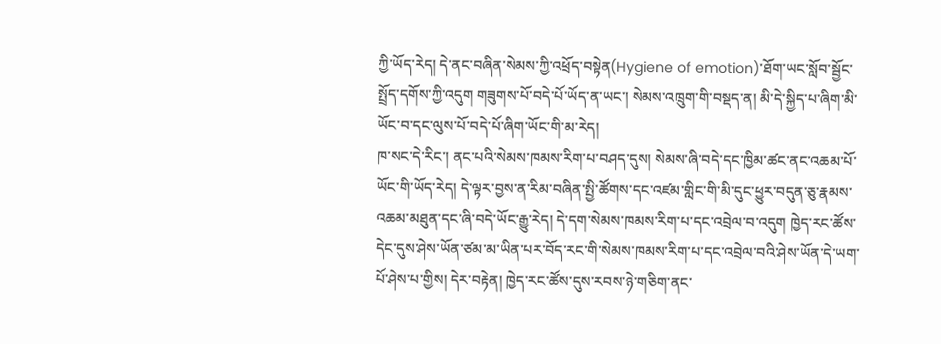ཀྱི་ཡོད་རེད། དེ་ནང་བཞིན་སེམས་ཀྱི་འཕྲོད་བསྟེན(Hygiene of emotion)་ཐོག་ཡང་སློབ་སྦྱོང་སྤྲོད་དགོས་ཀྱི་འདུག གཟུགས་པོ་བདེ་པོ་ཡོད་ན་ཡང་། སེམས་འཁྲུག་གི་བསྡད་ན། མི་དེ་སྐྱིད་པ་ཞིག་མི་ཡོང་བ་དང་ལུས་པོ་བདེ་པོ་ཞིག་ཡོང་གི་མ་རེད།
ཁ་སང་དེ་རིང་། ནང་པའི་སེམས་ཁམས་རིག་པ་བཤད་དུས། སེམས་ཞི་བདེ་དང་ཁྱིམ་ཚང་ནང་འཆམ་པོ་ཡོང་གི་ཡོད་རེད། དེ་ལྟར་བྱས་ན་རིམ་བཞིན་སྤྱི་ཚོགས་དང་འཛམ་གླིང་གི་མི་དུང་ཕྱུར་བདུན་ཅུ་རྣམས་འཆམ་མཐུན་དང་ཞི་བདེ་ཡོང་རྒྱུ་རེད། དེ་དག་སེམས་ཁམས་རིག་པ་དང་འབྲེལ་བ་འདུག ཁྱེད་རང་ཚོས་དེང་དུས་ཤེས་ཡོན་ཙམ་མ་ཡིན་པར་བོད་རང་གི་སེམས་ཁམས་རིག་པ་དང་འབྲེལ་བའི་ཤེས་ཡོན་དེ་ཡག་པོ་ཤེས་པ་གྱིས། དེར་བརྟེན། ཁྱེད་རང་ཚོས་དུས་རབས་ཉེ་གཅིག་ནང་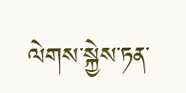ལེགས་སྐྱེས་ཏན་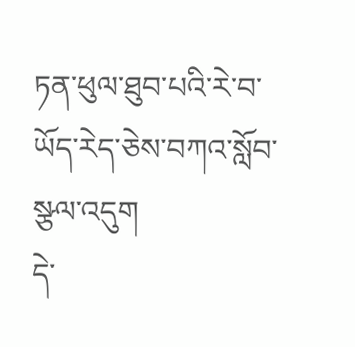ཏན་ཕུལ་ཐུབ་པའི་རེ་བ་ཡོད་རེད་ཅེས་བཀའ་སློབ་སྩལ་འདུག
དེ་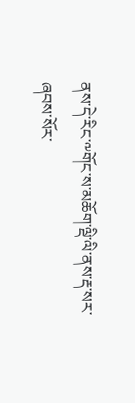ནས་དེ་རིང་༸གོང་ས་མཆོག་ལྡི་ལི་ནས་རྡ་སར་ཞབས་སོར་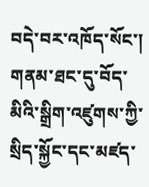བདེ་བར་འཁོད་སོང་། གནམ་ཐང་དུ་བོད་མིའི་སྒྲིག་འཛུགས་ཀྱི་སྲིད་སྐྱོང་དང་མཛད་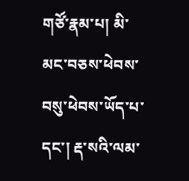གཙོ་རྣམ་པ། མི་མང་བཅས་ཕེབས་བསུ་ཕེབས་ཡོད་པ་དང་། རྡ་སའི་ལམ་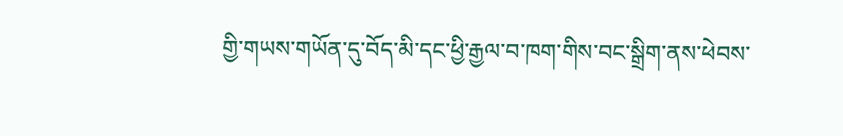གྱི་གཡས་གཡོན་དུ་བོད་མི་དང་ཕྱི་རྒྱལ་བ་ཁག་གིས་བང་སྒྲིག་ནས་ཕེབས་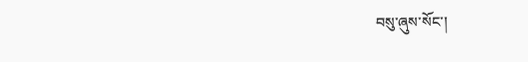བསུ་ཞུས་སོང་།